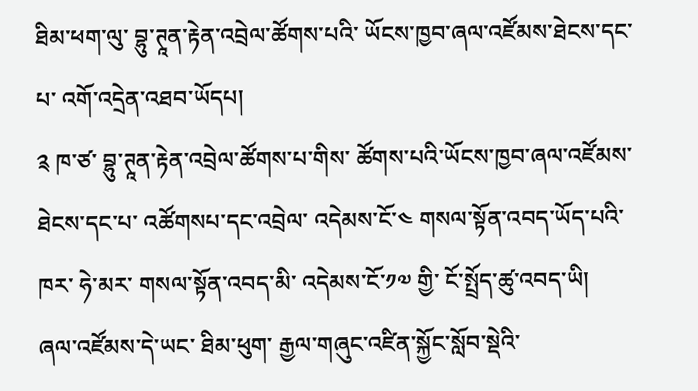ཐིམ་ཕག་ལུ་ བྷུ་ཊཱན་རྟེན་འབྲེལ་ཚོགས་པའི་ ཡོངས་ཁྱབ་ཞལ་འཛོམས་ཐེངས་དང་པ་ འགོ་འདྲེན་འཐབ་ཡོདཔ།
༉ ཁ་ཙ་ བྷུ་ཊཱན་རྟེན་འབྲེལ་ཚོགས་པ་གིས་ ཚོགས་པའི་ཡོངས་ཁྱབ་ཞལ་འཛོམས་ ཐེངས་དང་པ་ འཚོགསཔ་དང་འབྲེལ་ འདེམས་ངོ་༤ གསལ་སྟོན་འབད་ཡོད་པའི་ཁར་ ཧེ་མར་ གསལ་སྟོན་འབད་མི་ འདེམས་ངོ་༡༧ གྱི་ ངོ་སྤྲོད་ཚུ་འབད་ཡི།
ཞལ་འཛོམས་དེ་ཡང་ ཐིམ་ཕུག་ རྒྱལ་གཞུང་འཛིན་སྐྱོང་སློབ་སྡེའི་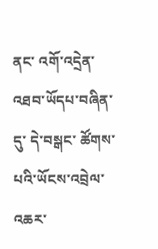ནང་ འགོ་འདྲེན་འཐབ་ཡོདཔ་བཞིན་དུ་ དེ་བསྒང་ ཚོགས་པའི་ཡོངས་འབྲེལ་འཆར་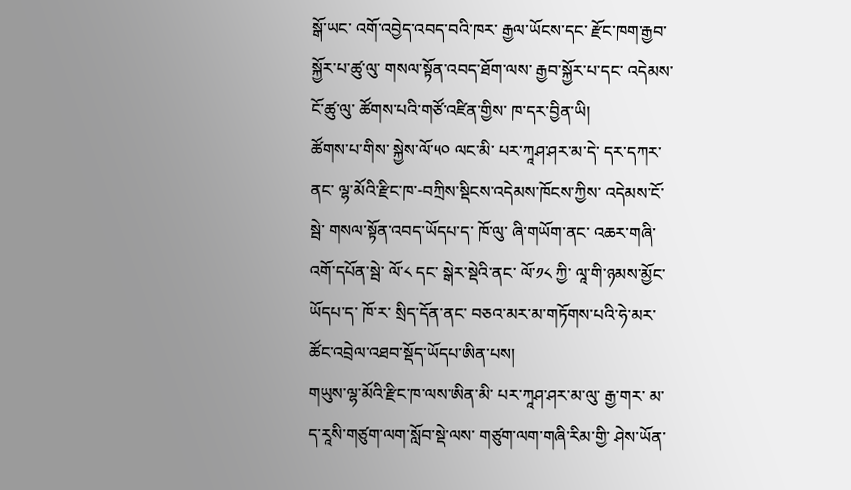སྒོ་ཡང་ འགོ་འབྱེད་འབད་བའི་ཁར་ རྒྱལ་ཡོངས་དང་ རྫོང་ཁག་རྒྱབ་སྐྱོར་པ་ཚུ་ལུ་ གསལ་སྟོན་འབད་ཐོག་ལས་ རྒྱབ་སྐྱོར་པ་དང་ འདེམས་ངོ་ཚུ་ལུ་ ཚོགས་པའི་གཙོ་འཛིན་གྱིས་ ཁ་དར་བྱིན་ཡི།
ཚོགས་པ་གིས་ སྐྱེས་ལོ་༥༠ ལང་མི་ པར་ཀཱཤ་ཤར་མ་དེ་ དར་དཀར་ནང་ ལྷ་མོའི་རྫིང་ཁ་-བཀྲིས་སྡིངས་འདེམས་ཁོངས་ཀྱིས་ འདེམས་ངོ་སྦེ་ གསལ་སྟོན་འབད་ཡོདཔ་ད་ ཁོ་ལུ་ ཞི་གཡོག་ནང་ འཆར་གཞི་འགོ་དཔོན་སྦེ་ ལོ་༨ དང་ སྒེར་སྡེའི་ནང་ ལོ་༡༨ ཀྱི་ ལཱ་གི་ཉམས་མྱོང་ཡོདཔ་ད་ ཁོ་ར་ སྲིད་དོན་ནང་ བཅའ་མར་མ་གཏོགས་པའི་ཧེ་མར་ ཚོང་འབྲེལ་འཐབ་སྡོད་ཡོདཔ་ཨིན་པས།
གཡུས་ལྷ་མོའི་རྫིང་ཁ་ལས་ཨིན་མི་ པར་ཀཱཤ་ཤར་མ་ལུ་ རྒྱ་གར་ མ་ད་རཱསི་གཙུག་ལག་སློབ་སྡེ་ལས་ གཙུག་ལག་གཞི་རིམ་གྱི་ ཤེས་ཡོན་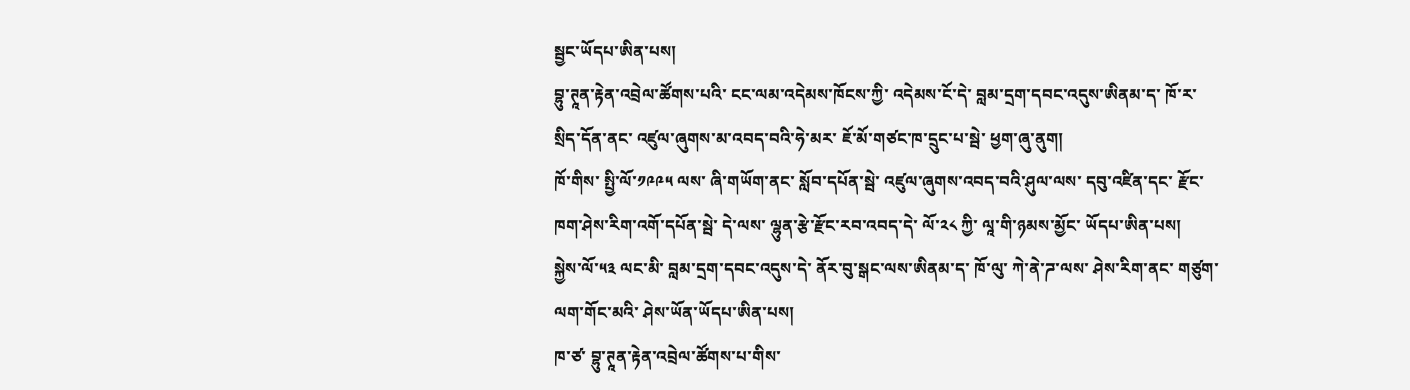སྦྱང་ཡོདཔ་ཨིན་པས།
བྷུ་ཊཱན་རྟེན་འབྲེལ་ཚོགས་པའི་ ངང་ལམ་འདེམས་ཁོངས་ཀྱི་ འདེམས་ངོ་དེ་ བླམ་དྲག་དབང་འདུས་ཨིནམ་ད་ ཁོ་ར་ སྲིད་དོན་ནང་ འཛུལ་ཞུགས་མ་འབད་བའི་ཧེ་མར་ ཇོ་མོ་གཙང་ཁ་དྲུང་པ་སྦེ་ ཕྱག་ཞུ་ནུག།
ཁོ་གིས་ སྤྱི་ལོ་༡༩༩༥ ལས་ ཞི་གཡོག་ནང་ སློབ་དཔོན་སྦེ་ འཛུལ་ཞུགས་འབད་བའི་ཤུལ་ལས་ དབུ་འཛིན་དང་ རྫོང་ཁག་ཤེས་རིག་འགོ་དཔོན་སྦེ་ དེ་ལས་ ལྷུན་རྩེ་རྫོང་རབ་འབད་དེ་ ལོ་༢༨ ཀྱི་ ལཱ་གི་ཉམས་མྱོང་ ཡོདཔ་ཨིན་པས།
སྐྱེས་ལོ་༥༣ ལང་མི་ བླམ་དྲག་དབང་འདུས་དེ་ ནོར་བུ་སྒང་ལས་ཨིནམ་ད་ ཁོ་ལུ་ ཀེ་ནེ་ཌ་ལས་ ཤེས་རིག་ནང་ གཙུག་ལག་གོང་མའི་ ཤེས་ཡོན་ཡོདཔ་ཨིན་པས།
ཁ་ཙ་ བྷུ་ཊཱན་རྟེན་འབྲེལ་ཚོགས་པ་གིས་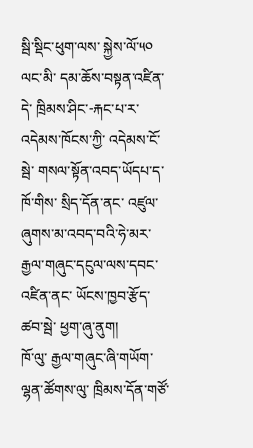སྦི་སྡིང་ཕུག་ལས་ སྐྱེས་ལོ་༥༠ ལང་མི་ དམ་ཆོས་བསྟན་འཛིན་དེ་ ཁྲིམས་ཤིང་-རྐང་པ་ར་ འདེམས་ཁོངས་ཀྱི་ འདེམས་ངོ་སྦེ་ གསལ་སྟོན་འབད་ཡོདཔ་ད་ ཁོ་གིས་ སྲིད་དོན་ནང་ འཛུལ་ཞུགས་མ་འབད་བའི་ཧེ་མར་ རྒྱལ་གཞུང་དངུལ་ལས་དབང་འཛིན་ནང་ ཡོངས་ཁྱབ་རྩོད་ཚབ་སྦེ་ ཕྱག་ཞུ་ནུག།
ཁོ་ལུ་ རྒྱལ་གཞུང་ཞི་གཡོག་ལྷན་ཚོགས་ལུ་ ཁྲིམས་དོན་གཙོ་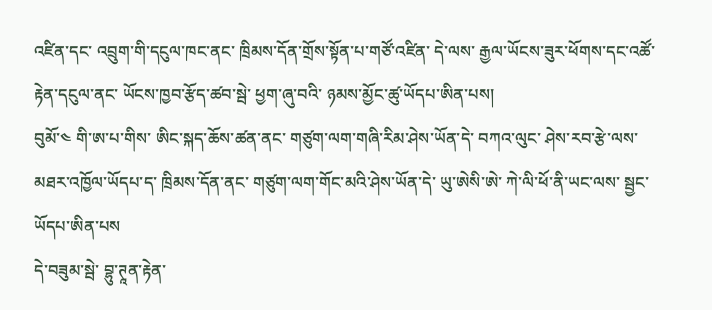འཛིན་དང་ འབྲུག་གི་དངུལ་ཁང་ནང་ ཁྲིམས་དོན་གྲོས་སྟོན་པ་གཙོ་འཛིན་ དེ་ལས་ རྒྱལ་ཡོངས་ཟུར་ཕོགས་དང་འཚོ་རྟེན་དངུལ་ནང་ ཡོངས་ཁྱབ་རྩོད་ཚབ་སྦེ་ ཕྱག་ཞུ་བའི་ ཉམས་མྱོང་ཚུ་ཡོདཔ་ཨིན་པས།
བུམོ་༤ གི་ཨ་པ་གིས་ ཨིང་སྐད་ཆོས་ཚན་ནང་ གཙུག་ལག་གཞི་རིམ་ཤེས་ཡོན་དེ་ བཀའ་ལུང་ ཤེས་རབ་རྩེ་ལས་ མཐར་འཁྱོལ་ཡོདཔ་ད་ ཁྲིམས་དོན་ནང་ གཙུག་ལག་གོང་མའི་ཤེས་ཡོན་དེ་ ཡུ་ཨེསི་ཨེ་ ཀེ་ལི་ཕོ་ནི་ཡང་ལས་ སྦྱང་ཡོདཔ་ཨིན་པས
དེ་བཟུམ་སྦེ་ བྷུ་ཊཱན་རྟེན་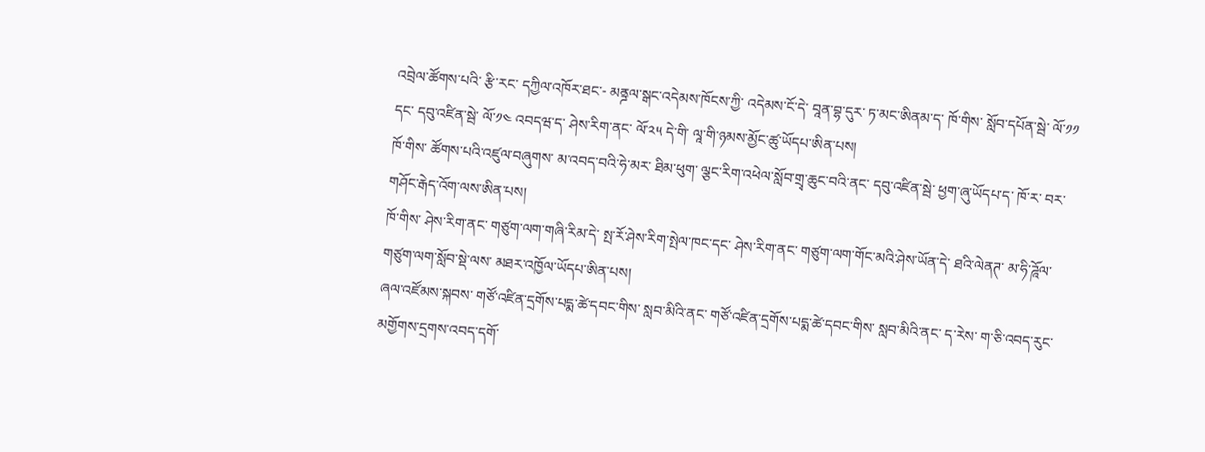འབྲེལ་ཚོགས་པའི་ རྩི་རང་ དཀྱིལ་འཁོར་ཐང་- མནྜལ་སྒང་འདེམས་ཁོངས་ཀྱི་ འདེམས་ངོ་དེ་ བཱན་བྷ་དུར་ ཏ་མང་ཨིནམ་ད་ ཁོ་གིས་ སློབ་དཔོན་སྦེ་ ལོ་༡༡ དང་ དབུ་འཛིན་སྦེ་ ལོ་༡༤ འབདཝ་ད་ ཤེས་རིག་ནང་ ལོ་༢༥ དེ་གི་ ལཱ་གི་ཉམས་མྱོང་ཚུ་ཡོདཔ་ཨིན་པས།
ཁོ་གིས་ ཚོགས་པའི་འཛུལ་བཞུགས་ མ་འབད་བའི་ཧེ་མར་ ཐིམ་ཕུག་ ལྕང་རིག་འཕེལ་སློབ་གྲྭ་ཆུང་བའི་ནང་ དབུ་འཛིན་སྦེ་ ཕྱག་ཞུ་ཡོདཔ་ད་ ཁོ་ར་ བར་གཤོང་རྒེད་འོག་ལས་ཨིན་པས།
ཁོ་གིས་ ཤེས་རིག་ནང་ གཙུག་ལག་གཞི་རིམ་དེ་ སྤ་རོ་ཤེས་རིག་སྤེལ་ཁང་དང་ ཤེས་རིག་ནང་ གཙུག་ལག་གོང་མའི་ཤེས་ཡོན་དེ་ ཐའི་ལེནཊ་ མ་ཧི་ཌཱོལ་གཙུག་ལག་སློབ་སྡེ་ལས་ མཐར་འཁྱོལ་ཡོདཔ་ཨིན་པས།
ཞལ་འཛོམས་སྐབས་ གཙོ་འཛིན་དྲགོས་པདྨ་ཚེ་དབང་གིས་ སླབ་མིའི་ནང་ གཙོ་འཛིན་དྲགོས་པདྨ་ཚེ་དབང་གིས་ སླབ་མིའི་ནང་ ད་རེས་ ག་ཅི་འབད་རུང་ མགྱོགས་དྲགས་འབད་དགོ་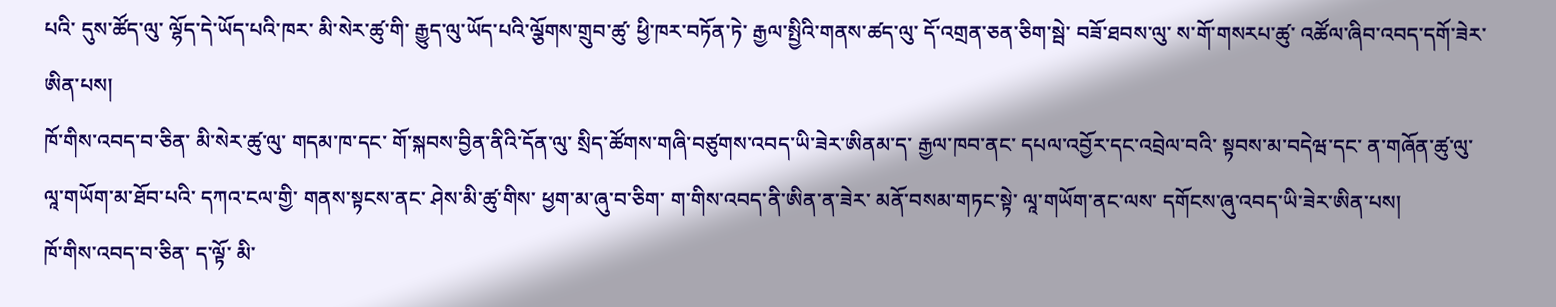པའི་ དུས་ཚོད་ལུ་ ལྷོད་དེ་ཡོད་པའི་ཁར་ མི་སེར་ཚུ་གི་ རྒྱུད་ལུ་ཡོད་པའི་ལྕོགས་གྲུབ་ཚུ་ ཕྱི་ཁར་བཏོན་ཏེ་ རྒྱལ་སྤྱིའི་གནས་ཚད་ལུ་ དོ་འགྲན་ཅན་ཅིག་སྦེ་ བཟོ་ཐབས་ལུ་ ས་གོ་གསརཔ་ཚུ་ འཚོལ་ཞིབ་འབད་དགོ་ཟེར་ཨིན་པས།
ཁོ་གིས་འབད་བ་ཅིན་ མི་སེར་ཚུ་ལུ་ གདམ་ཁ་དང་ གོ་སྐབས་བྱིན་ནིའི་དོན་ལུ་ སྲིད་ཚོགས་གཞི་བཙུགས་འབད་ཡི་ཟེར་ཨིནམ་ད་ རྒྱལ་ཁབ་ནང་ དཔལ་འབྱོར་དང་འབྲེལ་བའི་ སྟབས་མ་བདེཝ་དང་ ན་གཞོན་ཚུ་ལུ་ ལཱ་གཡོག་མ་ཐོབ་པའི་ དཀའ་ངལ་གྱི་ གནས་སྟངས་ནང་ ཤེས་མི་ཚུ་གིས་ ཕྱག་མ་ཞུ་བ་ཅིག་ ག་གིས་འབད་ནི་ཨིན་ན་ཟེར་ མནོ་བསམ་གཏང་སྟེ་ ལཱ་གཡོག་ནང་ལས་ དགོངས་ཞུ་འབད་ཡི་ཟེར་ཨིན་པས།
ཁོ་གིས་འབད་བ་ཅིན་ ད་ལྟོ་ མི་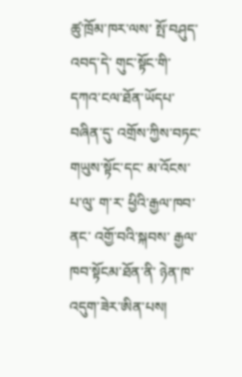ཚུ་ཁྲོམ་ཁར་ལས་ སྤོ་བཤུད་འབད་དེ་ གུང་སྟོང་གི་ དཀའ་ངལ་ཐོན་ཡོདཔ་བཞིན་དུ་ འགྲོས་ཀྱིས་བཏང་ གཡུས་སྟོང་དང་ མ་འོངས་པ་ལུ་ ག་ར་ ཕྱིའི་རྒྱལ་ཁབ་ནང་ འགྱོ་བའི་སྐབས་ རྒྱལ་ཁབ་སྟོངམ་ཐོན་ནི་ ཉེན་ཁ་འདུག་ཟེར་ཨིན་པས།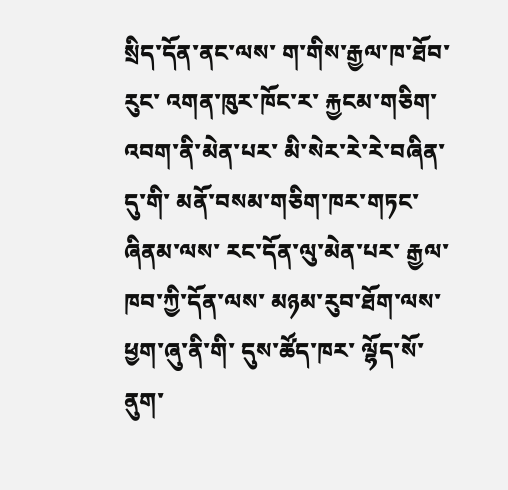སྲིད་དོན་ནང་ལས་ ག་གིས་རྒྱལ་ཁ་ཐོབ་རུང་ འགན་ཁུར་ཁོང་ར་ རྐྱངམ་གཅིག་འབག་ནི་མེན་པར་ མི་སེར་རེ་རེ་བཞིན་དུ་གི་ མནོ་བསམ་གཅིག་ཁར་གཏང་ཞིནམ་ལས་ རང་དོན་ལུ་མེན་པར་ རྒྱལ་ཁབ་ཀྱི་དོན་ལས་ མཉམ་རུབ་ཐོག་ལས་ ཕྱག་ཞུ་ནི་གི་ དུས་ཚོད་ཁར་ ལྷོད་སོ་ནུག་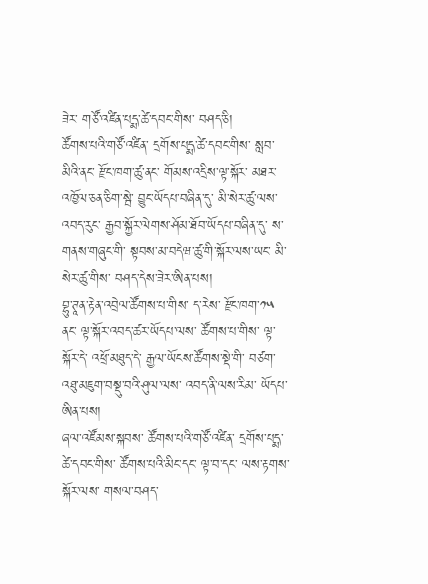ཟེར་ གཙོ་འཛིན་པདྨ་ཚེ་དབང་གིས་ བཤད་ཅི།
ཚོགས་པའི་གཙོ་འཛིན་ དྲགོས་པདྨ་ཚེ་དབང་གིས་ སླབ་མིའི་ནང་ རྫོང་ཁག་ཚུ་ནང་ གོམས་འདྲིས་ལྟ་སྐོར་ མཐར་འཁྱོལ་ཅན་ཅིག་སྦེ་ བྱུང་ཡོདཔ་བཞིན་དུ་ མི་སེར་ཚུ་ལས་འབད་རུང་ རྒྱབ་སྐྱོར་ལེགས་ཤོམ་ཐོབ་ཡོདཔ་བཞིན་དུ་ ས་གནས་གཞུང་གི་ སྟབས་མ་བདེཝ་ཚུ་གི་སྐོར་ལས་ཡང་ མི་སེར་ཚུ་གིས་ བཤད་དེས་ཟེར་ཨིན་པས།
བྷུ་ཊཱན་རྟེན་འབྲེལ་ཚོགས་པ་གིས་ ད་རེས་ རྫོང་ཁག་༡༥ ནང་ ལྟ་སྐོར་འབད་ཚར་ཡོདཔ་ལས་ ཚོགས་པ་གིས་ ལྟ་སྐོར་དེ་ འཕྲོ་མཐུད་དེ་ རྒྱལ་ཡོངས་ཚོགས་སྡེ་གི་ བཙག་འཐུ་མཇུག་བསྡུ་བའི་ཤུལ་ལས་ འབད་ནི་ལས་རིམ་ ཡོདཔ་ཨིན་པས།
ཞལ་འཛོམས་སྐབས་ ཚོགས་པའི་གཙོ་འཛིན་ དྲགོས་པདྨ་ཚེ་དབང་གིས་ ཚོགས་པའི་མིང་དང་ ལྟ་བ་དང་ ལས་རྟགས་སྐོར་ལས་ གསལ་བཤད་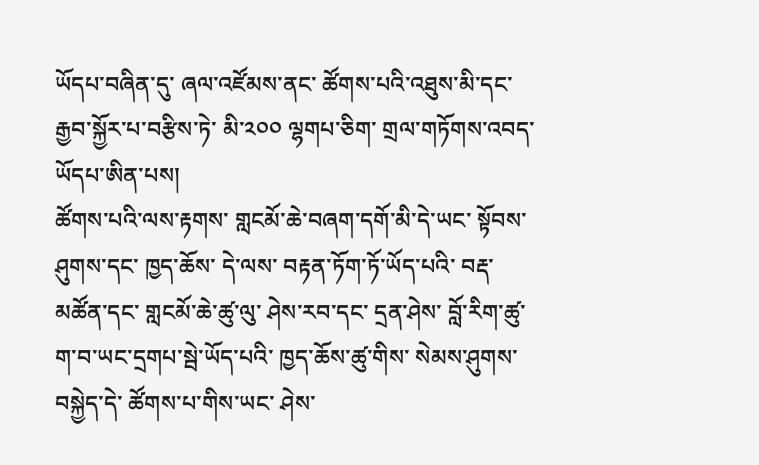ཡོདཔ་བཞིན་དུ་ ཞལ་འཛོམས་ནང་ ཚོགས་པའི་འཐུས་མི་དང་ རྒྱབ་སྐྱོར་པ་བརྩིས་ཏེ་ མི་༢༠༠ ལྷགཔ་ཅིག་ གྲལ་གཏོགས་འབད་ཡོདཔ་ཨིན་པས།
ཚོགས་པའི་ལས་རྟགས་ གླངམོ་ཆེ་བཞག་དགོ་མི་དེ་ཡང་ སྟོབས་ཤུགས་དང་ ཁྱད་ཆོས་ དེ་ལས་ བརྟན་ཏོག་ཏོ་ཡོད་པའི་ བརྡ་མཚོན་དང་ གླངམོ་ཆེ་ཚུ་ལུ་ ཤེས་རབ་དང་ དྲན་ཤེས་ བློ་རིག་ཚུ་ ག་བ་ཡང་དྲགཔ་སྦེ་ཡོད་པའི་ ཁྱད་ཆོས་ཚུ་གིས་ སེམས་ཤུགས་བསྐྱེད་དེ་ ཚོགས་པ་གིས་ཡང་ ཤེས་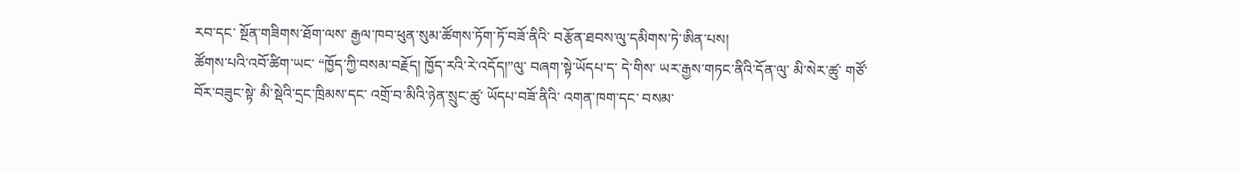རབ་དང་ སྔོན་གཟིགས་ཐོག་ལས་ རྒྱལ་ཁབ་ཕུན་སུམ་ཚོགས་ཏོག་ཏོ་བཟོ་ནིའི་ བརྩོན་ཐབས་ལུ་དམིགས་ཏེ་ཨིན་པས།
ཚོགས་པའི་འབོ་ཚིག་ཡང་ “ཁྱོད་ཀྱི་བསམ་བརྗོད། ཁྱོད་རའི་རེ་འདོད།”ལུ་ བཞག་སྟེ་ཡོདཔ་ད་ དེ་གིས་ ཡར་རྒྱས་གཏང་ནིའི་དོན་ལུ་ མི་སེར་ཚུ་ གཙོ་བོར་བཟུང་སྟེ་ མི་སྡེའི་དྲང་ཁྲིམས་དང་ འགྲོ་བ་མིའི་ཉེན་སྲུང་ཚུ་ ཡོདཔ་བཟོ་ནིའི་ འགན་ཁག་དང་ བསམ་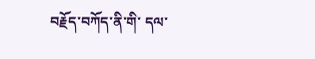བརྗོད་བཀོད་ནི་གི་ དལ་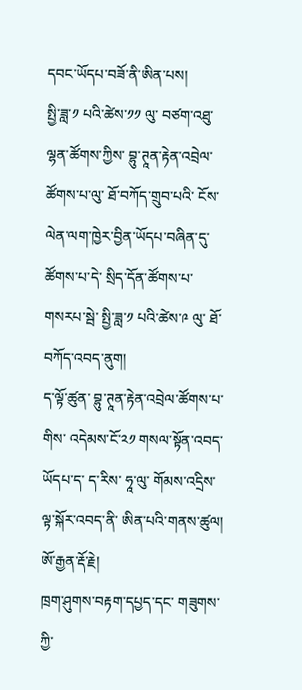དབང་ཡོདཔ་བཟོ་ནི་ཨིན་པས།
སྤྱི་ཟླ་༡ པའི་ཚེས་༡༡ ལུ་ བཙག་འཐུ་ལྷན་ཚོགས་ཀྱིས་ བྷུ་ཊཱན་རྟེན་འབྲེལ་ཚོགས་པ་ལུ་ ཐོ་བཀོད་གྲུབ་པའི་ ངོས་ལེན་ལག་ཁྱེར་བྱིན་ཡོདཔ་བཞིན་དུ་ ཚོགས་པ་དེ་ སྲིད་དོན་ཚོགས་པ་གསརཔ་སྦེ་ སྤྱི་ཟླ་༡ པའི་ཚེས་༩ ལུ་ ཐོ་བཀོད་འབད་ནུག།
ད་ལྟོ་ཚུན་ བྷུ་ཊཱན་རྟེན་འབྲེལ་ཚོགས་པ་གིས་ འདེམས་ངོ་༢༡ གསལ་སྟོན་འབད་ཡོདཔ་ད་ ད་རིས་ ཧཱ་ལུ་ གོམས་འདྲིས་ལྟ་སྐོར་འབད་ནི་ ཨིན་པའི་གནས་ཚུལ།
ཨོ་རྒྱན་རྡོ་རྗེ།
ཁྲག་ཤུགས་བརྟག་དཔྱད་དང་ གཟུགས་ཀྱི་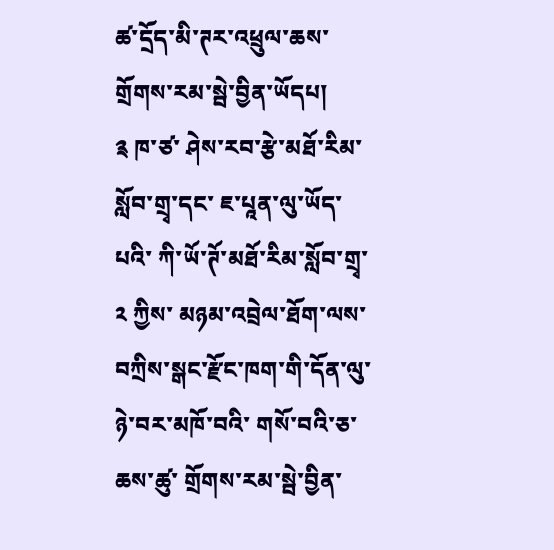ཚ་དྲོད་མི་ཊར་འཕྲུལ་ཆས་ གྲོགས་རམ་སྦེ་བྱིན་ཡོདཔ།
༉ ཁ་ཙ་ ཤེས་རབ་རྩེ་མཐོ་རིམ་སློབ་གྲྭ་དང་ ཇ་པཱན་ལུ་ཡོད་པའི་ ཀི་ཡོ་ཊོ་མཐོ་རིམ་སློབ་གྲྭ་༢ ཀྱིས་ མཉམ་འབྲེལ་ཐོག་ལས་ བཀྲིས་སྒང་རྫོང་ཁག་གི་དོན་ལུ་ ཉེ་བར་མཁོ་བའི་ གསོ་བའི་ཅ་ཆས་ཚུ་ གྲོགས་རམ་སྦེ་བྱིན་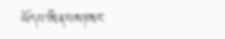ཡོདཔ་ཨིན་པས།ཨང་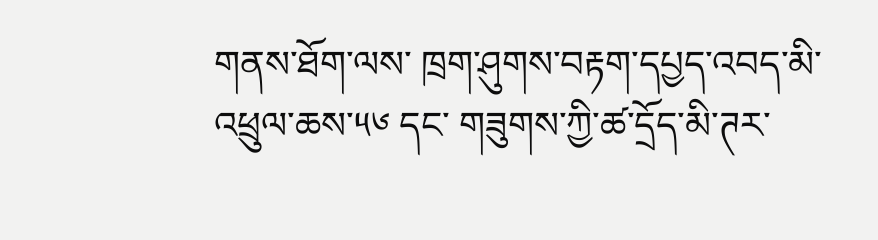གནས་ཐོག་ལས་ ཁྲག་ཤུགས་བརྟག་དཔྱད་འབད་མི་ འཕྲུལ་ཆས་༥༦ དང་ གཟུགས་ཀྱི་ཚ་དྲོད་མི་ཊར་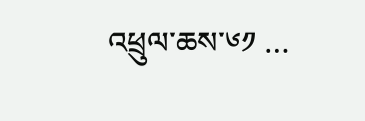འཕྲུལ་ཆས་༦༡ …